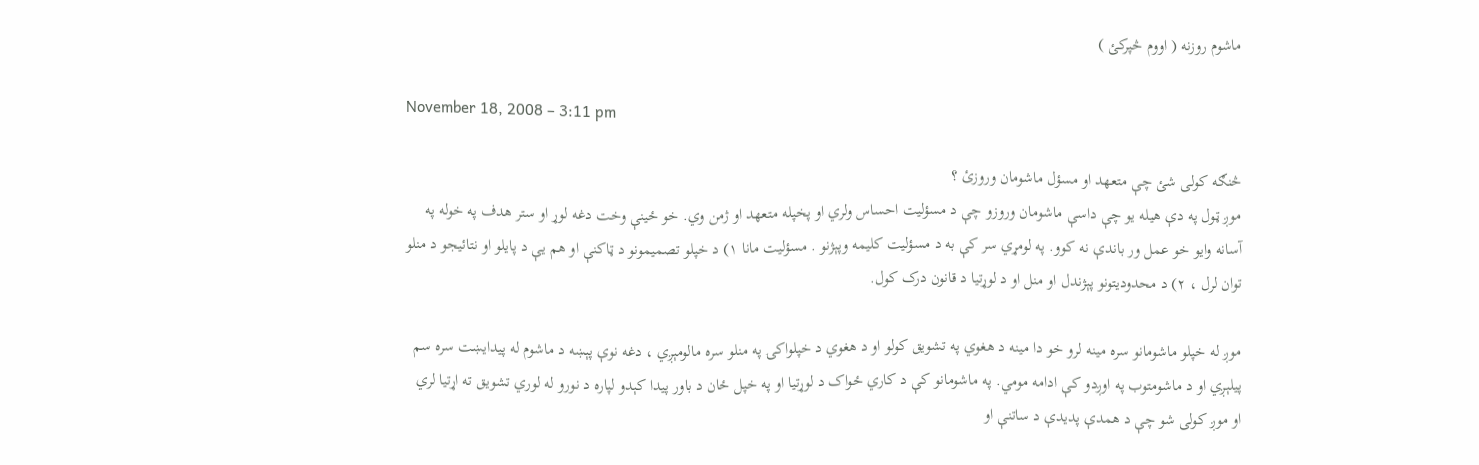ماشوم روزنه ( اووم څپرکئ )

November 18, 2008 – 3:11 pm

څنګه کولى شئ چې متعهد او مسؤل ماشومان وروزئ ؟
موږ ټول په دې هيله يو چې داسې ماشومان وروزو چې د مسؤليت احساس ولري او پخپله متعهد او ژمن وي. خو ځينې وخت دغه لوړ او ستر هدف په خوله په آسانه وايو خو عمل ور باندې نه کوو. په لومړي سر کې به د مسؤليت کليمه وپېژنو . مسؤليت مانا ١) د خپلو تصميمونو د ټاکنې او هم يې د پايلو او نتائيجو د منلو توان لرل ، ٢) د محدوديتونو پېژندل او منل او د لوړتيا د قانون درک کول.

موږ له خپلو ماشومانو سره مينه لرو خو دا مينه د هغوي په تشويق کولو او د هغوي د خپلواکۍ په منلو سره مالومېږي ، دغه نوې پېښه د ماشوم له پيدايښت سره سم پيلېږي او د ماشومتوب په اوږدو کې ادامه مومي. په ماشومانو کې د کاري ځواک د لوړتيا او په خپل ځان د باور پيدا کېدو لپاره د نورو له لوري تشويق ته اړتيا لري او موږ کولى شو چې د همدې پديدې د ساتنې او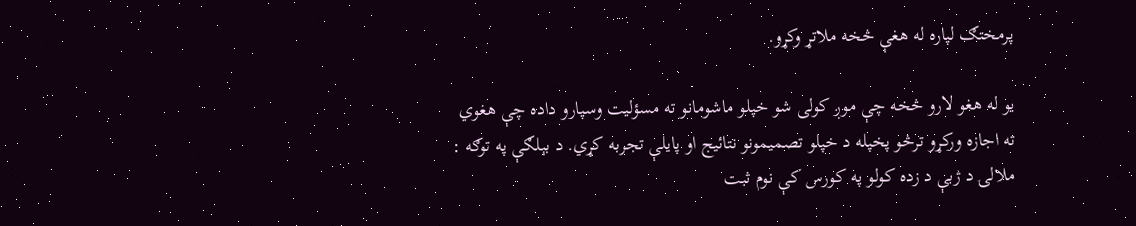پرمختګ لپاره له هغې څخه ملاتړ وکړو.

يو له هغو لارو څخه چې موږ کولى شو خپلو ماشومانو ته مسؤليت وسپارو داده چې هغوي ته اجازه ورکړو ترڅو پخپله د خپلو تصميمونو نتائيج او پايلې تجربه کړي. د بېلګې په توګه : ملالۍ د ژبې د زده کولو په کورس کې نوم ثبت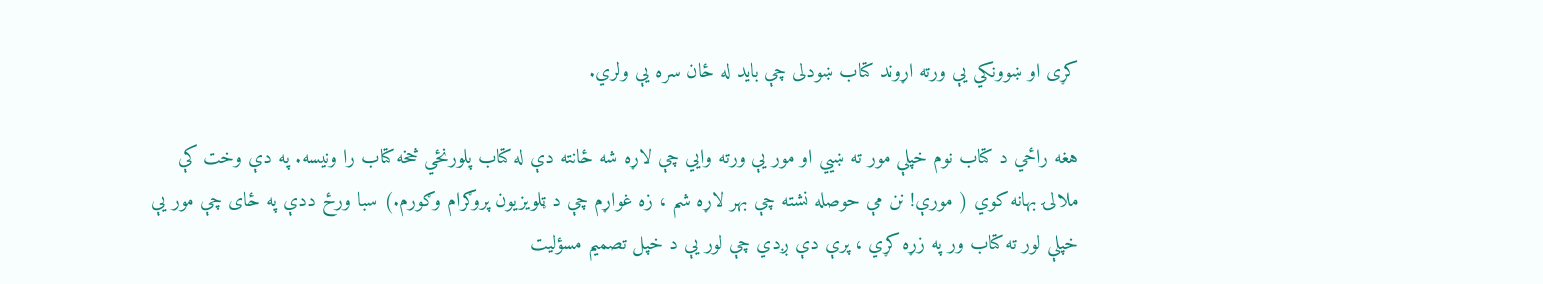کړى او ښوونکي يې ورته اړوند کتاب ښودلى چې بايد له ځان سره يې ولري.

هغه راځي د کتاب نوم خپلې مور ته ښيي او مور يې ورته وايي چې لاړه شه ځانته دې له کتاب پلورنځي څخه کتاب را ونيسه. په دې وخت کې ملالۍ بهانه کوي ( مورې! نن مې حوصله نشته چې بهر لاړه شم ، زه غواړم چې د ټلويزيون پروګرام وګورم.) سبا ورځ ددې په ځاى چې مور يې خپلې لور ته کتاب ور په زړه کړي ، پرې دې ږدي چې لور يې د خپل تصميم مسؤليت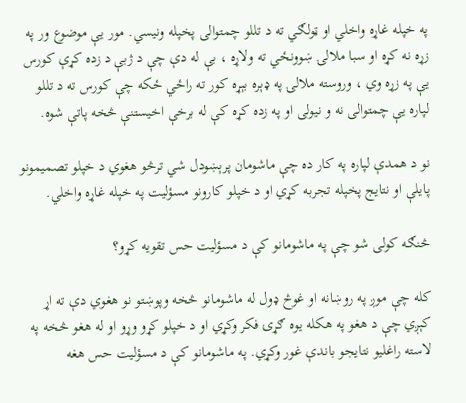په خپله غاړه واخلي او ټولګي ته د تللو چمتوالى پخپله ونيسي. مور يې موضوع ور په زړه نه کړه او سبا ملالۍ ښوونځي ته ولاړه ، بې له دې چې د ژبې د زده کړې کورس يې په زړه وي ، وروسته ملالۍ په ډېره بېړه کور ته راځي ځکه چې کورس ته د تللو لپاره يې چمتوالى نه و نيولى او په زده کړه کې له برخې اخيستنې څخه پاتې شوه.

نو د همدې لپاره په کار ده چې ماشومان پرېښودل شي ترڅو هغوي د خپلو تصميمونو پايلې او نتايج پخپله تجربه کړي او د خپلو کارونو مسؤليت په خپله غاړه واخلي.

څنګه کولى شو چې په ماشومانو کې د مسؤليت حس تقويه کړو؟

کله چې موږ په روښانه او غوڅ ډول له ماشومانو څخه وپوښتو نو هغوي دې ته اړ کېږي چې د هغو په هکله يوه ګړۍ فکر وکړي او د خپلو کړو وړو او له هغو څخه په لاسته راغليو نتايجو باندې غور وکړي. په ماشومانو کې د مسؤليت حس هغه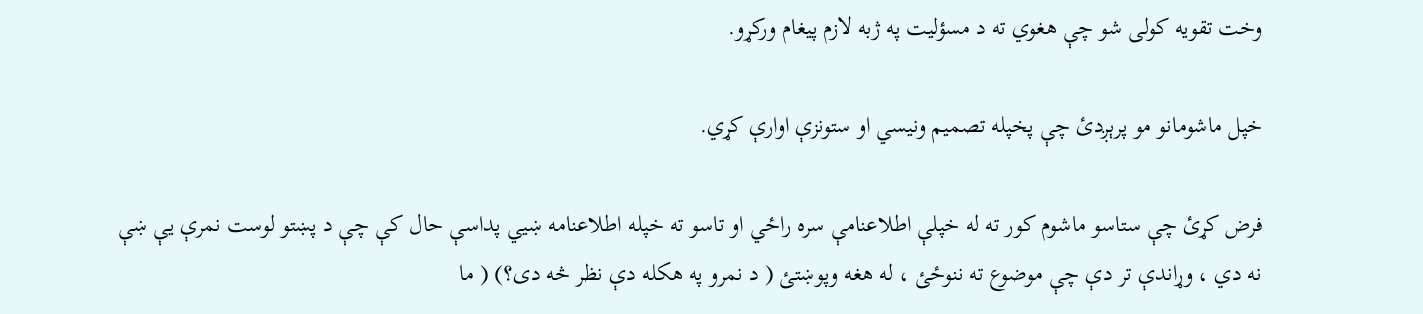وخت تقويه کولى شو چې هغوي ته د مسؤليت په ژبه لازم پيغام ورکړو.

خپل ماشومانو مو پرېږدئ چې پخپله تصميم ونيسي او ستونزې اوارې کړي.

فرض کړئ چې ستاسو ماشوم کور ته له خپلې اطلاعنامې سره راځي او تاسو ته خپله اطلاعنامه ښيي پداسې حال کې چې د پښتو لوست نمرې يې ښې نه دي ، وړاندې تر دې چې موضوع ته ننوځئ ، له هغه وپوښتئ ( د نمرو په هکله دې نظر څه دى؟) ( ما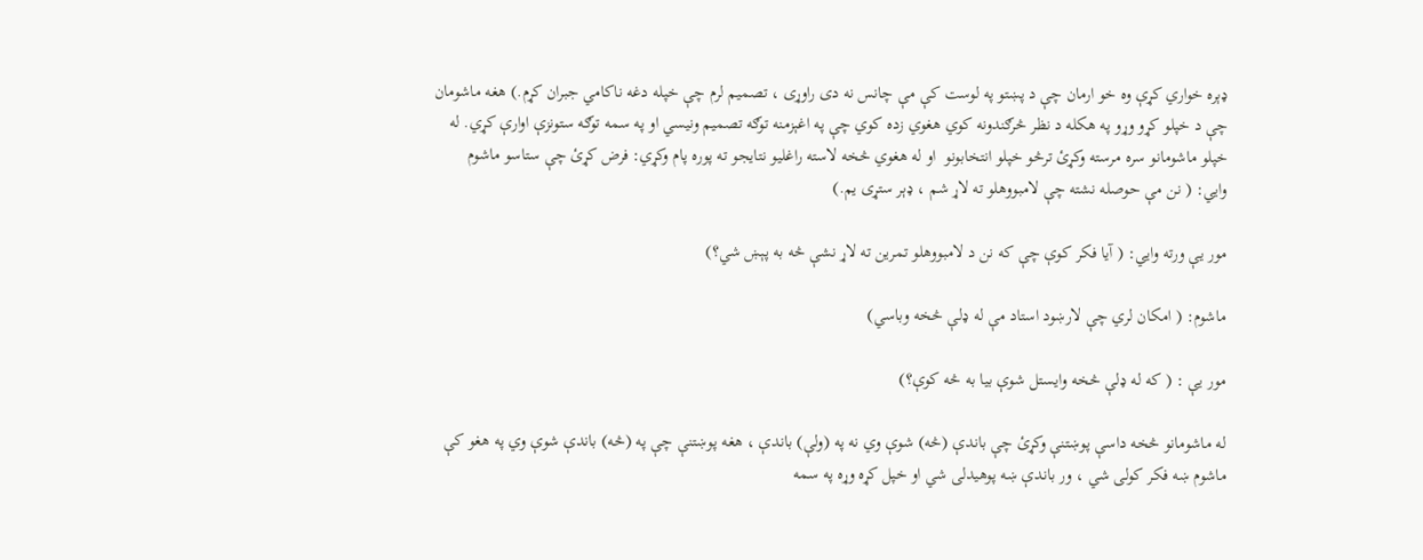ډېره خواري کړې وه خو ارمان چې د پښتو په لوست کې مې چانس نه دى راوړى ، تصميم لرم چې خپله دغه ناکامي جبران کړم.) هغه ماشومان چې د خپلو کړو وړو په هکله د نظر څرګندونه کوي هغوي زده کوي چې په اغېزمنه توګه تصميم ونيسي او په سمه توګه ستونزې اوارې کړي. له خپلو ماشومانو سره مرسته وکړئ ترڅو خپلو انتخابونو  او له هغوي څخه لاسته راغليو نتايجو ته پوره پام وکړي: فرض کړئ چې ستاسو ماشوم وايي: ( نن مې حوصله نشته چې لامبووهلو ته لاړ شم ، ډېر ستړى يم.)

مور يې ورته وايي: ( آيا فکر کوې چې که نن د لامبووهلو تمرين ته لاړ نشې څه به پېښ شي؟)

ماشوم: ( امکان لري چې لارښود استاد مې له ډلې څخه وباسي)

مور يې : ( که له ډلې څخه وايستل شوې بيا به څه کوې؟)

له ماشومانو څخه داسې پوښتنې وکړئ چې باندې (څه) شوې وي نه په (ولې) باندې ، هغه پوښتنې چې په (څه) باندې شوې وي په هغو کې ماشوم ښه فکر کولى شي ، ور باندې ښه پوهيدلى شي او خپل کړه وړه په سمه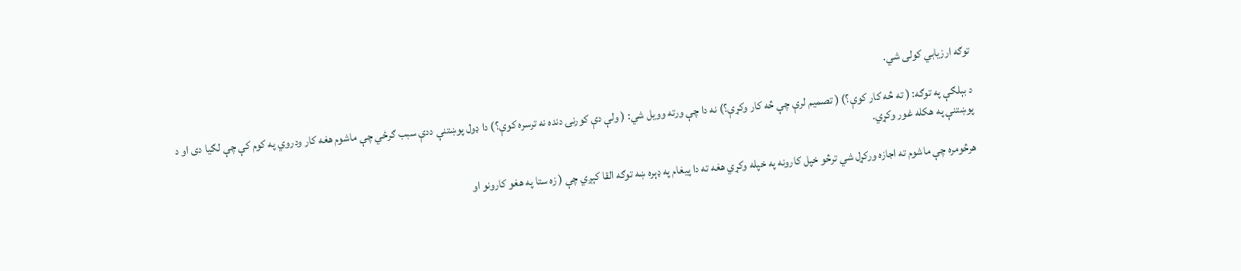توګه ارزيابي کولى شي.

د بېلګې په توګه: ( ته څه کار کوې؟) ( تصميم لرې چې څه کار وکړې؟) نه دا چې ورته وويل شي: ( ولې دې کورنۍ دنده نه ترسره کوې؟) دا ډول پوښتنې ددې سبب ګرځي چې ماشوم هغه کار ودروي په کوم کې چې لګيا دى او د پوښتنې په هکله غور وکړي.

هرڅومره چې ماشوم ته اجازه ورکړل شي ترڅو خپل کارونه په خپله وکړي هغه ته دا پيغام په ډېره ښه توګه القا کېږي چې ( زه ستا په هغو کارونو او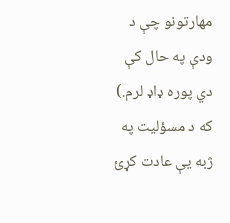مهارتونو چې د ودې په حال کې دي پوره ډاډ لرم.) که د مسؤليت په ژبه يې عادت کړئ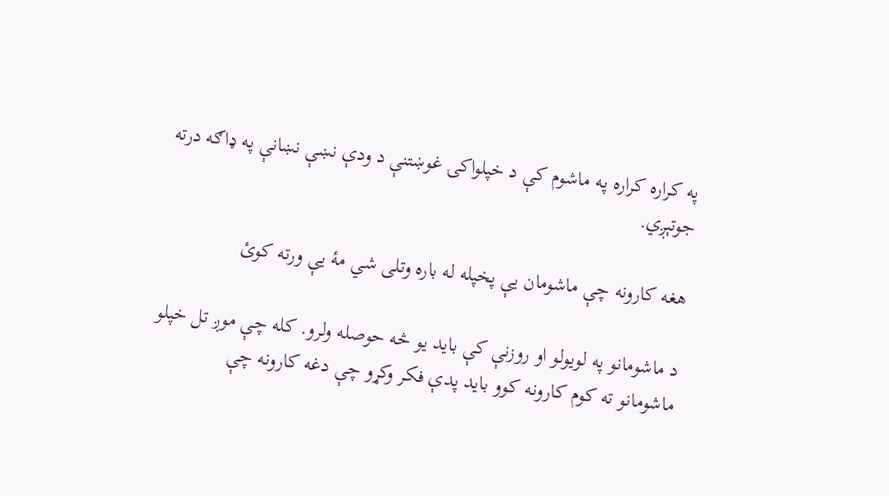په کراره کراره په ماشوم کې د خپلواکۍ غوښتنې د ودې نښې نښانې په ډاګه درته جوتېږي.

هغه کارونه چې ماشومان يې پخپله له باره وتلى شي مۀ يې ورته کوئ

د ماشومانو په لويولو او روزنې کې بايد يو څه حوصله ولرو. کله چې موږ تل خپلو ماشومانو ته کوم کارونه کوو بايد پدې فکر وکړو چې دغه کارونه چې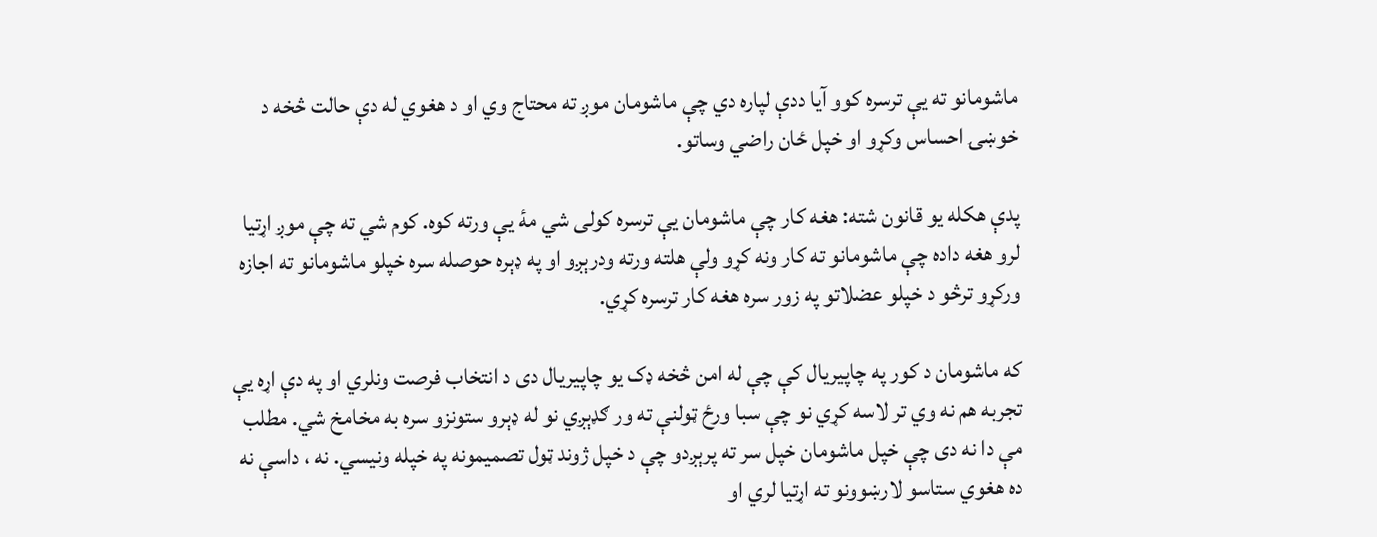ماشومانو ته يې ترسره کوو آيا ددې لپاره دي چې ماشومان موږ ته محتاج وي او د هغوي له دې حالت څخه د خوښۍ احساس وکړو او خپل ځان راضي وساتو.

پدې هکله يو قانون شته: هغه کار چې ماشومان يې ترسره کولى شي مۀ يې ورته کوه. کوم شي ته چې موږ اړتيا لرو هغه داده چې ماشومانو ته کار ونه کړو ولې هلته ورته ودرېږو او په ډېره حوصله سره خپلو ماشومانو ته اجازه ورکړو ترڅو د خپلو عضلاتو په زور سره هغه کار ترسره کړي.

که ماشومان د کور په چاپيريال کې چې له امن څخه ډک يو چاپيريال دى د انتخاب فرصت ونلري او په دې اړه يې تجربه هم نه وي تر لاسه کړي نو چې سبا ورځ ټولنې ته ور ګډېږي نو له ډېرو ستونزو سره به مخامخ شي. مطلب مې دا نه دى چې خپل ماشومان خپل سر ته پرېږدو چې د خپل ژوند ټول تصميمونه په خپله ونيسي. نه ، داسې نه ده هغوي ستاسو لارښوونو ته اړتيا لري او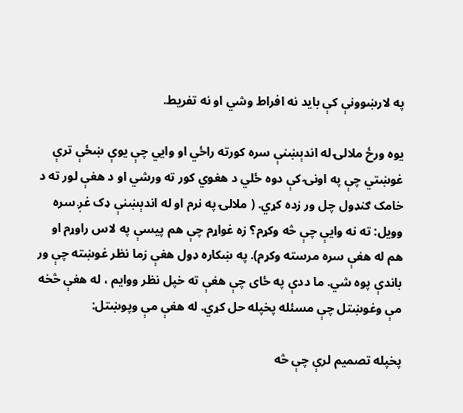په لارښوونې کې بايد نه افراط وشي او نه تفريط.

يوه ورځ ملالۍ له اندېښنې سره کورته راځي او وايي چې يوې ښځې ترې غوښتي چې په اونۍ کې دوه ځلي د هغوي کور ته ورشي او د هغې لور ته د خامک ګنډول چل ور زده کړي. ( ملالۍ په نرم او له اندېښنې ډک غږ سره وويل: ته نه وايې چې څه وکړم؟ زه غواړم چې هم پيسې په لاس راوړم او هم له هغې سره مرسته وکړم). په ښکاره ډول هغې زما نظر غوښته چې ور باندې پوه شي. ما ددې په ځاى چې هغې ته خپل نظر ووايم ، له هغې څخه مې وغوښتل چې مسئله پخپله حل کړي. له هغې مې وپوښتل:

پخپله تصميم لرې چې څه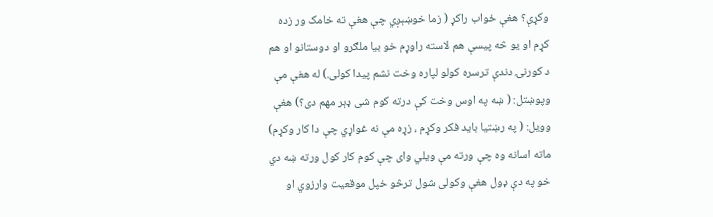وکړې؟ هغې ځواب راکړ ( زما خوښېږي چې هغې ته خامک ور زده کړم او يو څه پيسې هم لاسته راوړم خو بيا ملګرو او دوستانو او هم د کورنۍ دندې ترسره کولو لپاره وخت نشم پيدا کولى.) له هغې مې وپوښتل: ( ښه په اوس وخت کې درته کوم شى ډېر مهم دى؟) هغې وويل: ( په رښتيا بايد فکر وکړم ، زړه مې نه غواړي چې دا کار وکړم) ماته اسانه وه چې ورته مې ويلي واى چې کوم کار کول ورته ښه دي خو په دې ډول هغې وکولى شول ترڅو خپل موقعيت وارزوي او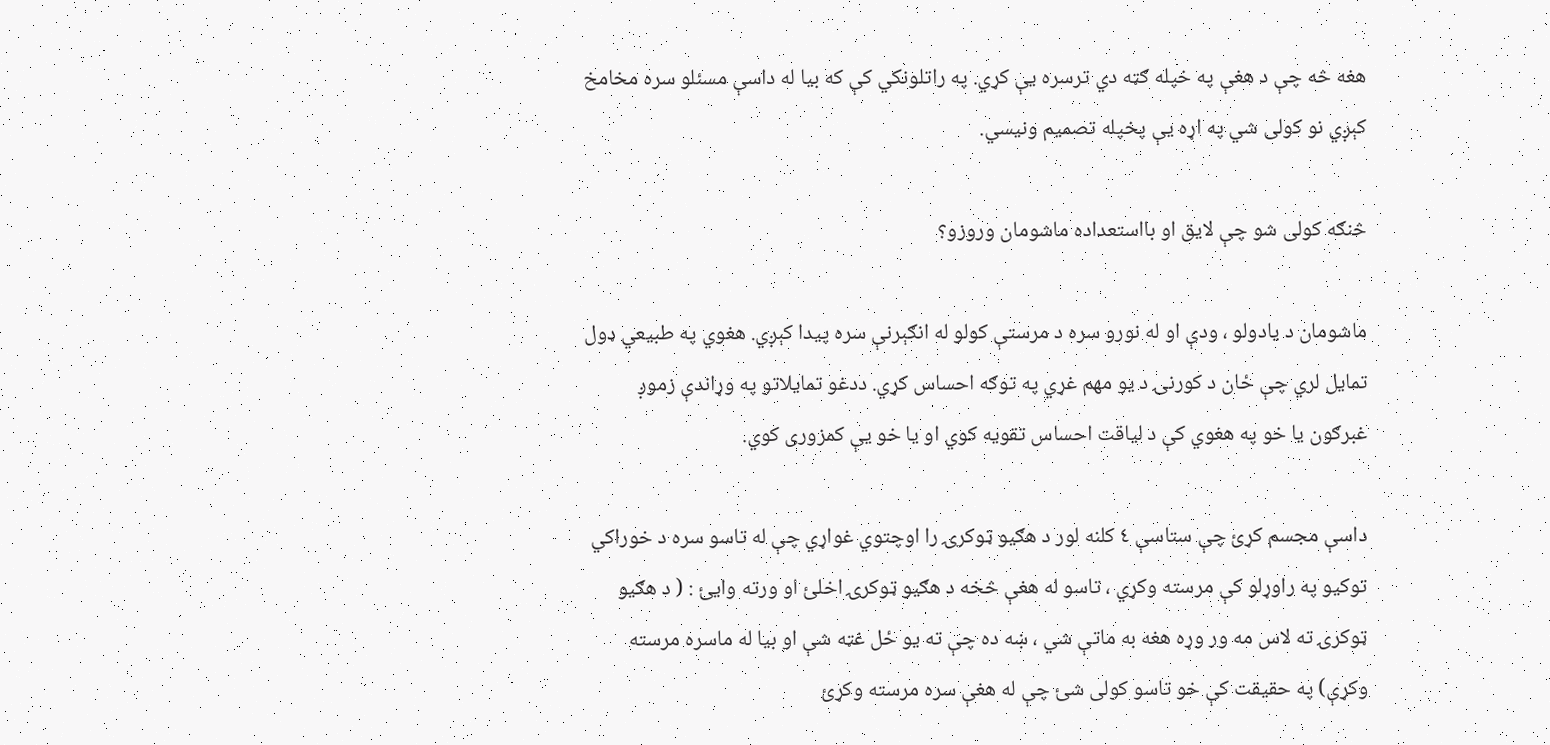هغه څه چې د هغې په خپله ګټه دي ترسره يې کړي. په راتلونکي کې که بيا له داسې مسئلو سره مخامخ کېږي نو کولى شي په اړه يې پخپله تصميم ونيسي.

څنګه کولى شو چې لايق او بااستعداده ماشومان وروزو؟

ماشومان د يادولو ، ودې او له نورو سره د مرستې کولو له انګېرنې سره پيدا کېږي. هغوي په طبيعي ډول تمايل لري چې ځان د کورنۍ د يو مهم غړي په توګه احساس کړي. ددغو تمايلاتو په وړاندې زموږ غبرګون يا خو په هغوي کې د لياقت احساس تقويه کوي او يا خو يې کمزورى کوي.

داسې مجسم کړئ چې ستاسې ٤ کلنه لور د هګيو ټوکرۍ را اوچتوي غواړي چې له تاسو سره د خوراکي توکيو په راوړلو کې مرسته وکړي ، تاسو له هغې څخه د هګيو ټوکرۍ اخلئ او ورته وايئ : ( د هګيو ټوکرۍ ته لاس مه ور وړه هغه به ماتې شي ، ښه ده چې ته يو ځل غټه شې او بيا له ماسره مرسته وکړې) په حقيقت کې خو تاسو کولى شئ چې له هغې سره مرسته وکړئ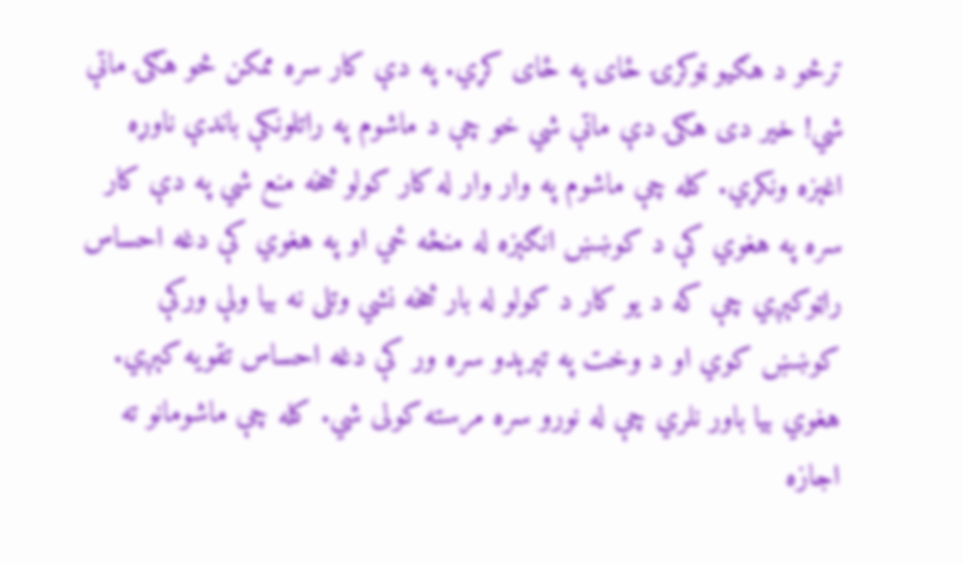ترڅو د هګيو ټوکرۍ ځاى په ځاى کړي. په دې کار سره ممکن څو هګۍ ماتې شي! خير دى هګۍ دې ماتې شي خو چې د ماشوم په راتلونکې باندې ناوړه اغېزه ونکړي. کله چې ماشوم په وار وار له کار کولو څخه منع شي په دې کار سره په هغوي کې د کوښښ انګېزه له منځه ځي او په هغوي کې دغه احساس راټوکېږي چې که د يو کار د کولو له بار څخه نشي وتلى نه بيا ولې ورکې کوښښ کوي او د وخت په تېرېدو سره ور کې دغه احساس تقويه کېږي. هغوي بيا باور نلري چې له نورو سره مرسته کولى شي. کله چې ماشومانو ته اجازه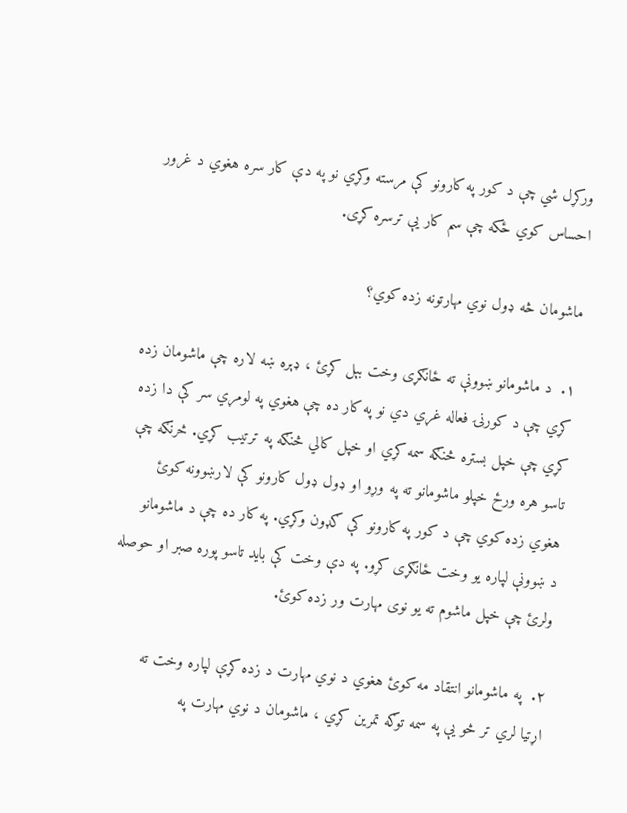ورکړل شي چې د کور په کارونو کې مرسته وکړي نو په دې کار سره هغوي د غرور احساس کوي ځکه چې سم کار يې ترسره کړى.

ماشومان څه ډول نوي مهارتونه زده کوي؟

١.  د ماشومانو ښوونې ته ځانګړى وخت بېل کړئ ، ډېره ښه لاره چې ماشومان زده کړي چې د کورنۍ فعاله غړي دي نو په کار ده چې هغوي په لومړي سر کې دا زده کړي چې خپل بستره څنګه سمه کړي او خپل کالي څنګه په ترتيب کړي. څرنګه چې تاسو هره ورځ خپلو ماشومانو ته په وړو او ډول ډول کارونو کې لارښوونه کوئ هغوي زده کوي چې د کور په کارونو کې ګډون وکړي. په کار ده چې د ماشومانو د ښوونې لپاره يو وخت ځانګړى کړو. په دې وخت کې بايد تاسو پوره صبر او حوصله ولرئ چې خپل ماشوم ته يو نوى مهارت ور زده کوئ.

٢.  په ماشومانو انتقاد مه کوئ هغوي د نوي مهارت د زده کړې لپاره وخت ته  اړتيا لري تر څو يې په سمه توګه تمرين کړي ، ماشومان د نوي مهارت په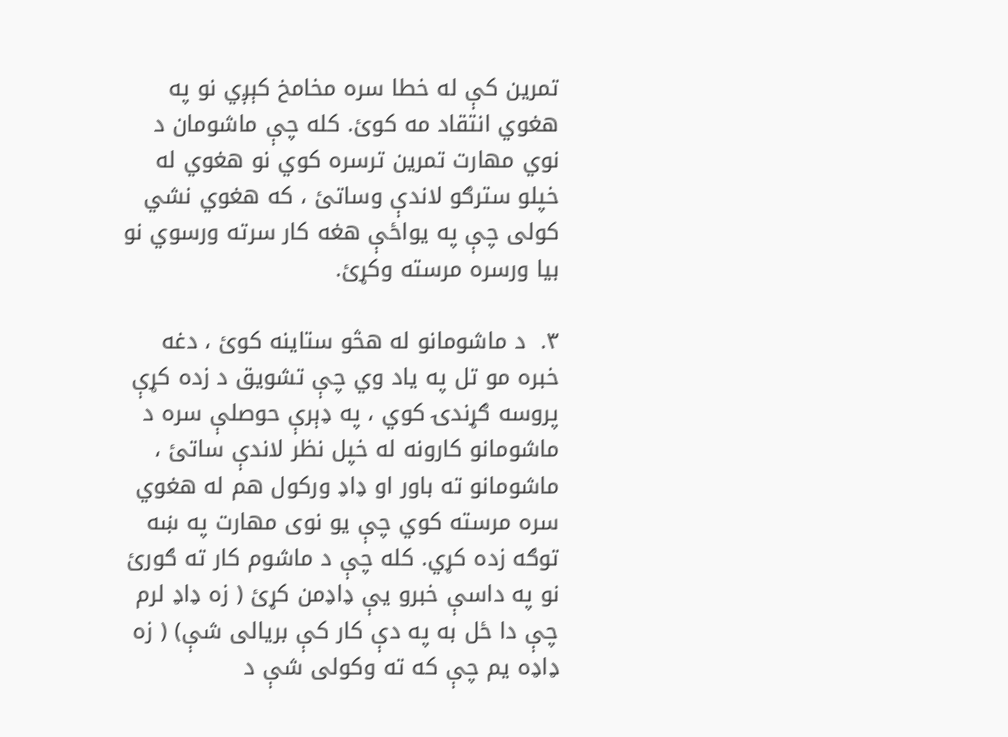تمرين کې له خطا سره مخامخ کېږي نو په هغوي انتقاد مه کوئ. کله چې ماشومان د نوي مهارت تمرين ترسره کوي نو هغوي له خپلو سترګو لاندې وساتئ ، که هغوي نشي کولى چې په يواځې هغه کار سرته ورسوي نو بيا ورسره مرسته وکړئ.

٣.  د ماشومانو له هڅو ستاينه کوئ ، دغه خبره مو تل په ياد وي چې تشويق د زده کړې پروسه ګړندۍ کوي ، په ډېرې حوصلې سره د ماشومانو کارونه له خپل نظر لاندې ساتئ ، ماشومانو ته باور او ډاډ ورکول هم له هغوي سره مرسته کوي چې يو نوى مهارت په ښه توګه زده کړي. کله چې د ماشوم کار ته ګورئ نو په داسې خبرو يې ډاډمن کړئ ( زه ډاډ لرم چې دا ځل به په دې کار کې بريالى شې) ( زه ډاډه يم چې که ته وکولى شې د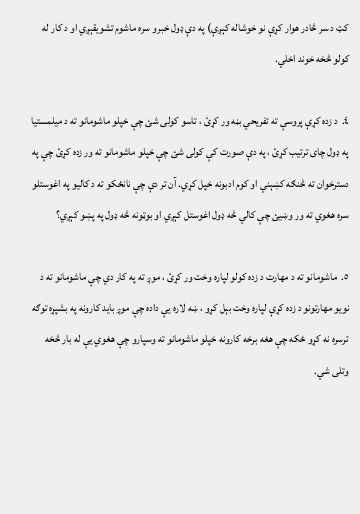کټ د سر څادر هوار کړې نو خوشاله کېږې) په دې ډول خبرو سره ماشوم تشويقېږي او د کار له کولو څخه خوند اخلي.

٤.  د زده کړې پروسې ته تفريحي بڼه ور کړئ ، تاسو کولى شئ چې خپلو ماشومانو ته د ميلمستيا په ډول چاى ترتيب کړئ ، په دې صورت کې کولى شئ چې خپلو ماشومانو ته ور زده کړئ چې په دسترخوان ته څنګه کښېني او کوم ادبونه خپل کړي. آن تر دې چې نانځکو ته د کاليو په اغوستلو سره هغوي ته ور وښيئ چې کالي څه ډول اغوستل کېږي او بوټونه څه ډول په پښو کېږي؟

٥.  ماشومانو ته د مهارت د زده کولو لپاره وخت ور کړئ ، موږ ته په کار دي چې ماشومانو ته د نويو مهارتونو د زده کړې لپاره وخت بېل کړو ، ښه لاره يې داده چې موږ بايد کارونه په بشپړه توګه ترسره نه کړو ځکه چې هغه برخه کارونه خپلو ماشومانو ته وسپارو چې هغوي يې له بار څخه وتلى شي.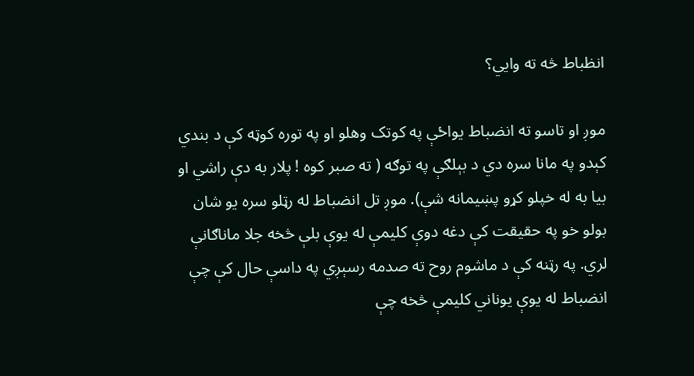انظباط څه ته وايي؟

موږ او تاسو ته انضباط يواځې په کوتک وهلو او په توره کوټه کې د بندي کېدو په مانا سره دي د بېلګې په توګه ( ته صبر کوه ! پلار به دې راشي او بيا به له خپلو کړو پښيمانه شې). موږ تل انضباط له رټلو سره يو شان بولو خو په حقيقت کې دغه دوې کليمې له يوې بلې څخه جلا ماناګانې لري. په رټنه کې د ماشوم روح ته صدمه رسېږي په داسې حال کې چې انضباط له يوې يوناني کليمې څخه چې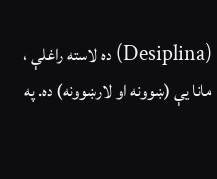(Desiplina) ده لاسته راغلې ، مانا يې (ښوونه او لارښوونه) ده. په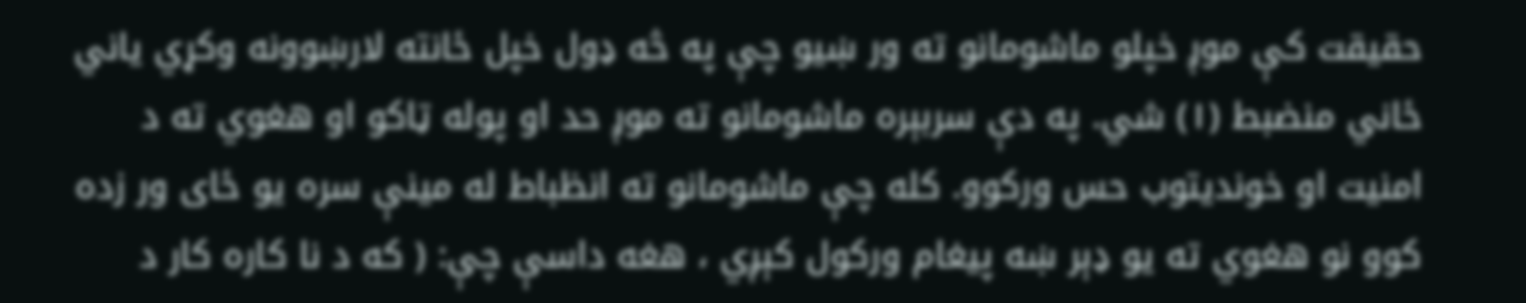حقيقت کې موږ خپلو ماشومانو ته ور ښيو چې په څه ډول خپل ځانته لارښوونه وکړي ياني ځاني منضبط (١) شي. په دې سربېره ماشومانو ته موږ حد او پوله ټاکو او هغوي ته د امنيت او خونديتوب حس ورکوو. کله چې ماشومانو ته انظباط له مينې سره يو ځاى ور زده کوو نو هغوي ته يو ډېر ښه پيغام ورکول کېږي ، هغه داسې چې: ( که د نا کاره کار د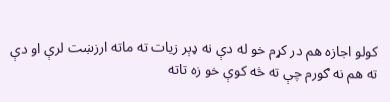کولو اجازه هم در کړم خو له دې نه ډېر زيات ته ماته ارزښت لرې او دې ته هم نه ګورم چې ته څه کوې خو زه تاته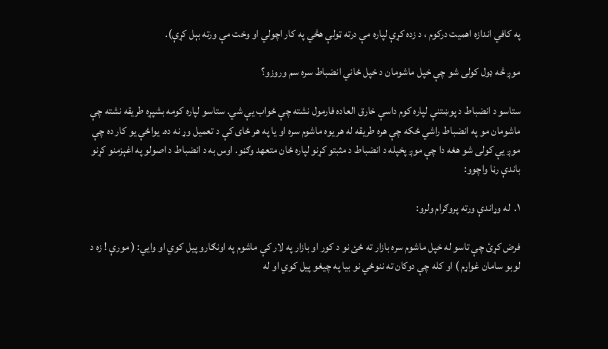په کافي اندازه اهميت درکوم ، د زده کړې لپاره مې درته ټولې هڅي په کار اچولي او وخت مې ورته بېل کړې).

موږ څه ډول کولى شو چې خپل ماشومان د خپل ځاني انضباط سره سم وروزو؟

ستاسو د انضباط د پوښتنې لپاره کوم داسې خارق العاده فارمول نشته چې ځواب يې شي. ستاسو لپاره کومه بشپړه طريقه نشته چې ماشومان مو په انضباط راشي ځکه چې هره طريقه له هر يوه ماشوم سره او يا په هر ځاى کې د تعميل وړ نه ده. يواځې يو کار ده چې موږ يې کولى شو هغه دا چې موږ پخپله د انضباط د مثبتو کړنو لپاره ځان متعهد وګڼو. اوس به د انضباط د اصولو په اغېزمنو کړنو باندې رڼا واچوو:

١.  له وړاندې ورته پروګرام ولرو:

فرض کړئ چې تاسو له خپل ماشوم سره بازار ته ځئ نو د کور او بازار په لار کې ماشوم په اونګارو پيل کوي او وايي: ( مورې ! زه د لوبو سامان غواړم ) او کله چې دوکان ته ننوځي نو بيا په چيغو پيل کوي او له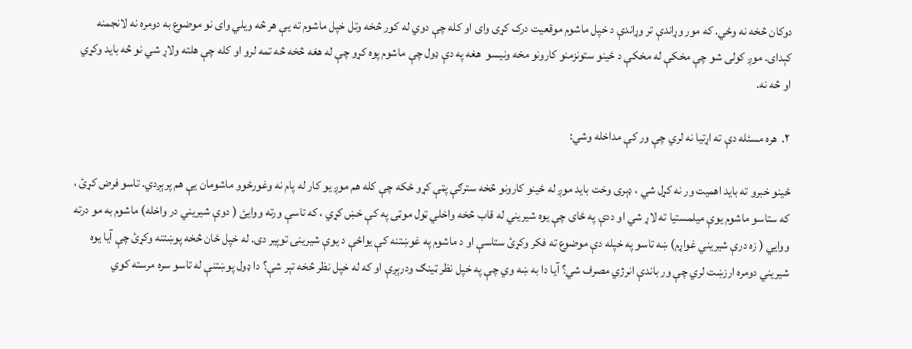دوکان څخه نه وځي. که مور وړاندې تر وړاندې د خپل ماشوم موقعيت درک کړى واى او کله چې دوي له کور څخه وتل خپل ماشوم ته يې هر څه ويلي واى نو موضوع به دومره نه لانجمنه کېداى. موږ کولى شو چې مخکې له مخکې د ځينو ستونزمنو کارونو مخه ونيسو  هغه په دې ډول چې ماشوم پوه کړو چې له هغه څخه څه تمه لرو او کله چې هلته ولاړ شي نو څه بايد وکړي او څه نه.

٢.  هره مسئله دې ته اړتيا نه لري چې ور کې مداخله وشي:

ځينو خبرو ته بايد اهميت ور نه کړل شي ، ډېرى وخت بايد موږ له ځينو کارونو څخه سترګې پټې کړو ځکه چې کله هم موږ يو کار له پام نه وغورځوو ماشومان يې هم پرېږدي. تاسو فرض کړئ ، که ستاسو ماشوم يوې ميلمستيا ته لاړ شي او ددې په ځاى چې يوه شيريني له قاب څخه واخلي ټول موټى په کې خښ کړي ، که تاسې ورته ووايئ ( دوې شيريني در واخله) ماشوم به مو درته ووايي ( زه درې شيريني غواړم) ښه تاسو په خپله دې موضوع ته فکر وکړئ ستاسې او د ماشوم په غوښتنه کې يواځې د يوې شيرينۍ توپير دى. له خپل ځان څخه پوښتنه وکړئ چې آيا يوه شيريني دومره ارزښت لري چې ور باندې انرژي مصرف شي؟ آيا دا به ښه وي چې په خپل نظر ټينګ ودرېږې او که له خپل نظر څخه تېر شې؟ دا ډول پوښتنې له تاسو سره مرسته کوي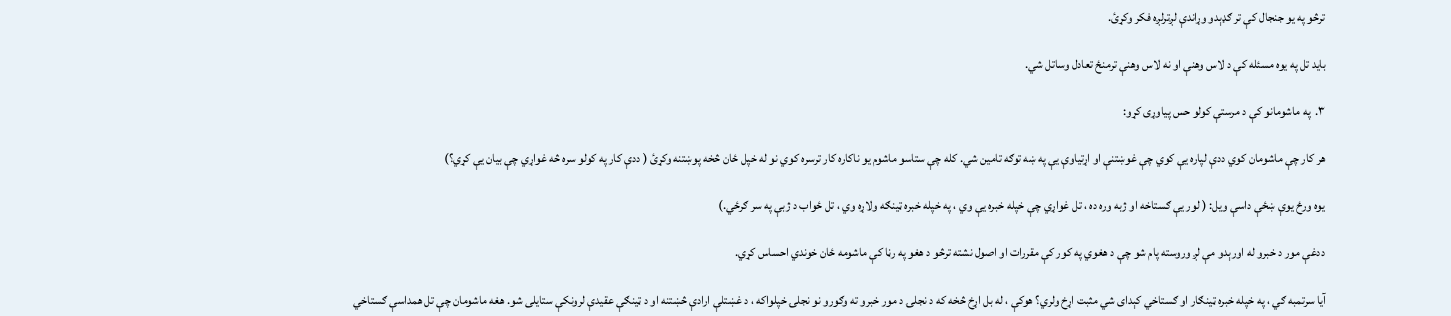ترڅو په يو جنجال کې تر ګډېدو وړاندې لږترلږه فکر وکړئ.

بايد تل په يوه مسئله کې د لاس وهنې او نه لاس وهنې ترمنځ تعادل وساتل شي.

٣.  په ماشومانو کې د مرستې کولو حس پياوړى کړو:

هر کار چې ماشومان کوي ددې لپاره يې کوي چې غوښتنې او اړتياوې يې په ښه توګه تامين شي. کله چې ستاسو ماشوم يو ناکاره کار ترسره کوي نو له خپل ځان څخه پوښتنه وکړئ ( ددې کار په کولو سره څه غواړي چې بيان يې کړي؟)

يوه ورځ يوې ښځې داسې ويل: ( لور يې ګستاخه او ژبه وره ده ، تل غواړي چې خپله خبره يې وي ، په خپله خبره ټينګه ولاړه وي ، تل ځواب د ژبې په سر ګرځي.)

ددغې مور د خبرو له اورېدو مې لږ وروسته پام شو چې د هغوي په کور کې مقررات او اصول نشته ترڅو د هغو په رڼا کې ماشومه ځان خوندي احساس کړي.

آيا سرتمبه ګي ، په خپله خبره ټينګار او ګستاخي کېداى شي مثبت اړخ ولري؟ هوکې ، له بل اړخ څخه که د نجلۍ د مور خبرو ته وګورو نو نجلۍ خپلواکه ، د غښتلې ارادې څښتنه او د ټينګې عقيدې لرونکې ستايلى شو. هغه ماشومان چې تل همداسې ګستاخي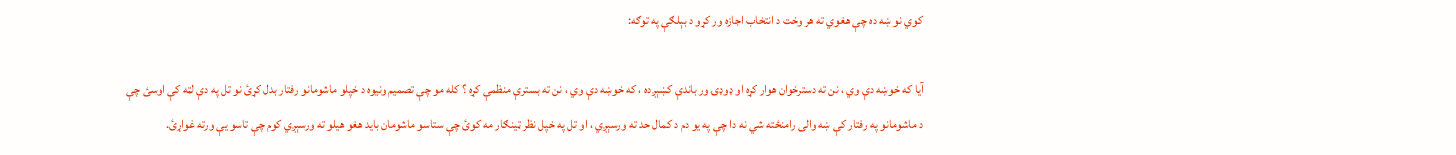کوي نو ښه ده چې هغوي ته هر وخت د انتخاب اجازه ور کړو د بېلګې په توګه:

آيا که خوښه دې وي ، نن ته دسترخوان هوار کړه او ډوډۍ ور باندې کښېږده ، که خوښه دې وي ، نن ته بسترې منظمې کړه ؟ کله مو چې تصميم ونيوه د خپلو ماشومانو رفتار بدل کړئ نو تل په دې لټه کې اوسئ چې د ماشومانو په رفتار کې ښه والى رامنځته شي نه دا چې په يو دم د کمال حد ته ورسېږي ، او تل په خپل نظر ټينګار مه کوئ چې ستاسو ماشومان بايد هغو هيلو ته ورسېږي کوم چې تاسو يې ورته غواړئ.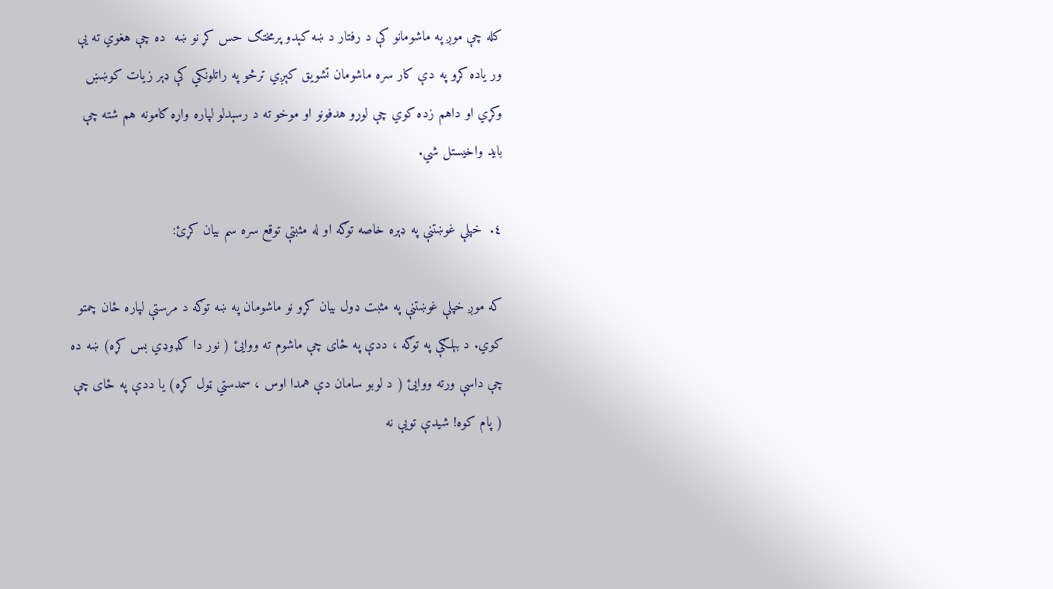کله چې موږ په ماشومانو کې د رفتار د ښه کېدو پرمختګ حس کړ نو ښه  ده چې هغوي ته يې ور ياده کړو په دې کار سره ماشومان تشويق کېږي ترڅو په راتلونکي کې ډېر زيات کوښښ وکړي او داهم زده کوي چې لوړو هدفونو او موخو ته د رسېدلو لپاره واړه ګامونه هم شته چې بايد واخيستل شي.

٤.  خپلې غوښتنې په ډېره خاصه توګه او له مثبتې توقع سره سم بيان کړئ:

که موږ خپلې غوښتنې په مثبت ډول بيان کړو نو ماشومان په ښه توګه د مرستې لپاره ځان چمتو کوي. د بېلګې په توګه ، ددې په ځاى چې ماشوم ته ووايئ ( نور دا ګډوډي بس کړه) ښه ده چې داسې ورته ووايئ ( د لوبو سامان دې همدا اوس ، سمدستي ټول کړه) يا ددې په ځاى چې ( پام کوه! شيدې تويې نه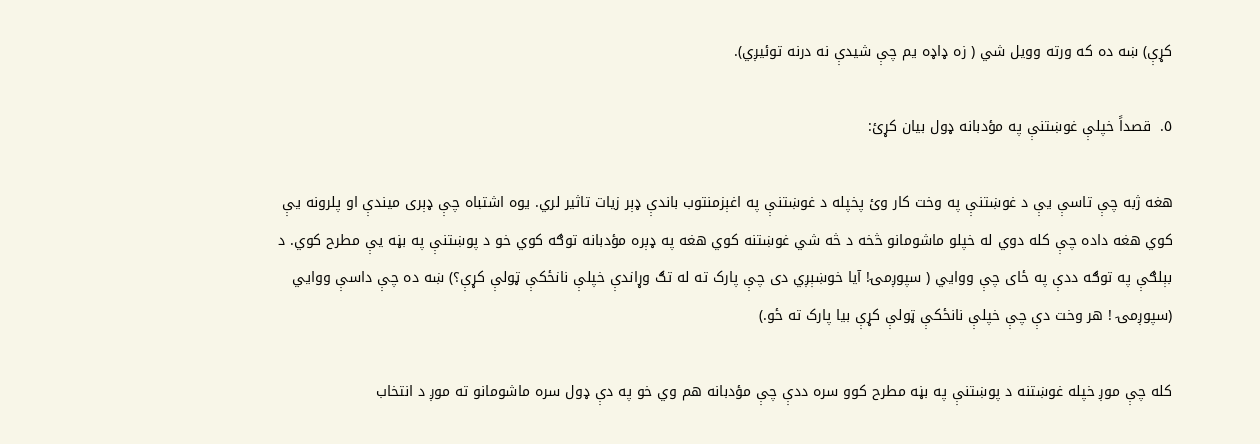کړې) ښه ده که ورته وويل شي ( زه ډاډه يم چې شيدې نه درنه توئيږي).

٥.  قصداً خپلې غوښتنې په مؤدبانه ډول بيان کړئ:

هغه ژبه چې تاسې يې د غوښتنې په وخت کار وئ پخپله د غوښتنې په اغېزمنتوب باندې ډېر زيات تاثير لري. يوه اشتباه چې ډېرى ميندې او پلرونه يې کوي هغه داده چې کله دوي له خپلو ماشومانو څخه د څه شي غوښتنه کوي هغه په ډېره مؤدبانه توګه کوي خو د پوښتنې په بڼه يې مطرح کوي. د بېلګې په توګه ددې په ځاى چې ووايي ( سپوږمۍ! آيا خوښېږي دى چې پارک ته له تګ وړاندې خپلې نانځکې ټولې کړې؟) ښه ده چې داسې ووايي (سپوږمۍ ! هر وخت دې چې خپلې نانځکې ټولې کړې بيا پارک ته ځو.)

کله چې موږ خپله غوښتنه د پوښتنې په بڼه مطرح کوو سره ددې چې مؤدبانه هم وي خو په دې ډول سره ماشومانو ته موږ د انتخاب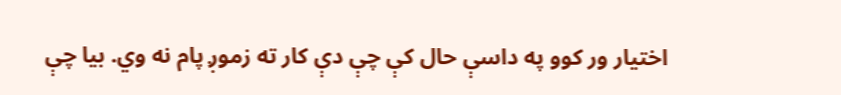اختيار ور کوو په داسې حال کې چې دې کار ته زموږ پام نه وي. بيا چې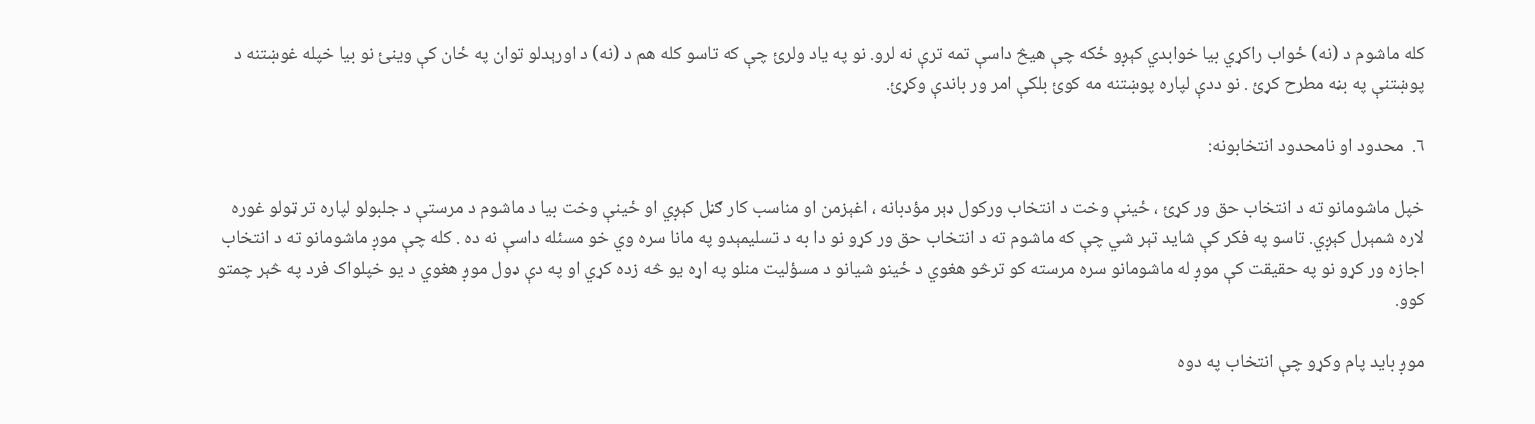کله ماشوم د (نه) ځواب راکړي بيا خوابدي کېږو ځکه چې هيڅ داسې تمه ترې نه لرو. نو په ياد ولرئ چې که تاسو کله هم د (نه) د اورېدلو توان په ځان کې وينئ نو بيا خپله غوښتنه د پوښتنې په بڼه مطرح کړئ . نو ددې لپاره پوښتنه مه کوئ بلکې امر ور باندې وکړئ.

٦.  محدود او نامحدود انتخابونه:

خپل ماشومانو ته د انتخاب حق ور کړئ ، ځينې وخت د انتخاب ورکول ډېر مؤدبانه ، اغېزمن او مناسب کار ګڼل کېږي او ځينې وخت بيا د ماشوم د مرستې د جلبولو لپاره تر ټولو غوره لاره شمېرل کېږي. تاسو په فکر کې شايد تېر شي چې که ماشوم ته د انتخاب حق ور کړو نو دا به د تسليمېدو په مانا سره وي خو مسئله داسې نه ده . کله چې موږ ماشومانو ته د انتخاب اجازه ور کړو نو په حقيقت کې موږ له ماشومانو سره مرسته کو ترڅو هغوي د ځينو شيانو د مسؤليت منلو په اړه يو څه زده کړي او په دې ډول موږ هغوي د يو خپلواک فرد په څېر چمتو کوو.

موږ بايد پام وکړو چې انتخاب په دوه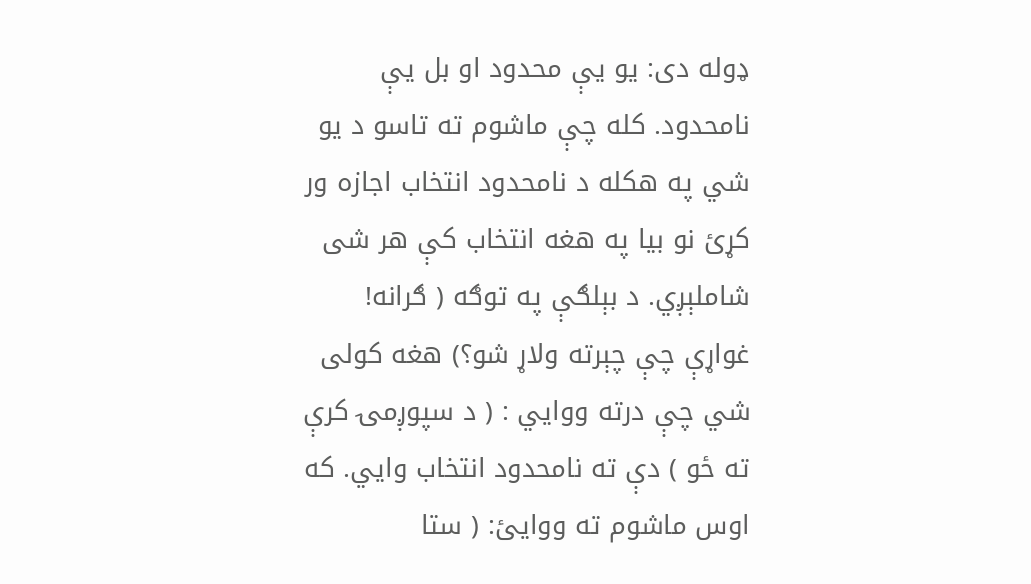ډوله دى: يو يې محدود او بل يې نامحدود. کله چې ماشوم ته تاسو د يو شي په هکله د نامحدود انتخاب اجازه ور کړئ نو بيا په هغه انتخاب کې هر شى شاملېږي. د بېلګې په توګه ( ګرانه! غواړې چې چېرته ولاړ شو؟) هغه کولى شي چې درته ووايي : ( د سپوږمۍ کرې ته ځو ) دې ته نامحدود انتخاب وايي. که اوس ماشوم ته ووايئ: ( ستا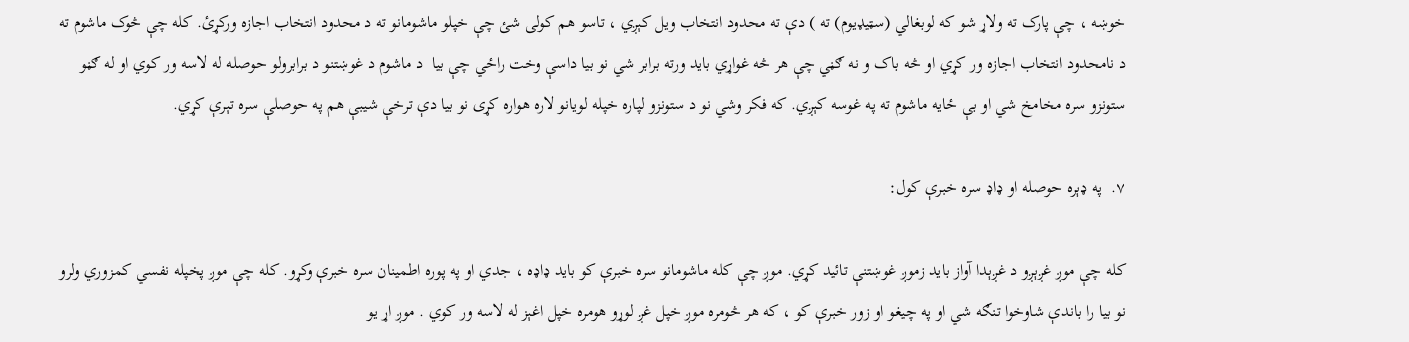خوښه ، چې پارک ته ولاړ شو که لوبغالي (سټيډيوم) ته ) دې ته محدود انتخاب ويل کېږي ، تاسو هم کولى شئ چې خپلو ماشومانو ته د محدود انتخاب اجازه ورکړئ. کله چې څوک ماشوم ته د نامحدود انتخاب اجازه ور کړي او څه باک و نه ګڼي چې هر څه غواړي بايد ورته برابر شي نو بيا داسې وخت راځي چې بيا  د ماشوم د غوښتنو د برابرولو حوصله له لاسه ور کوي او له ګڼو ستونزو سره مخامخ شي او بې ځايه ماشوم ته په غوسه کېږي. که فکر وشي نو د ستونزو لپاره خپله لويانو لاره هواره کړى نو بيا دې ترخې شيبې هم په حوصلې سره تېرې کړي.

٧.  په ډېره حوصله او ډاډ سره خبرې کول:

کله چې موږ غږېږو د غږېدا آواز بايد زموږ غوښتنې تائيد کړي. موږ چې کله ماشومانو سره خبرې کو بايد ډاډه ، جدي او په پوره اطمينان سره خبرې وکړو. کله چې موږ پخپله نفسي کمزوري ولرو نو بيا را باندې شاوخوا تنګه شي او په چيغو او زور خبرې کو ، که هر څومره موږ خپل غږ لوړو هومره خپل اغېز له لاسه ور کوي . موږ اړ يو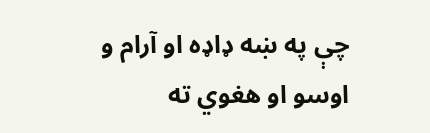چې په ښه ډاډه او آرام و اوسو او هغوي ته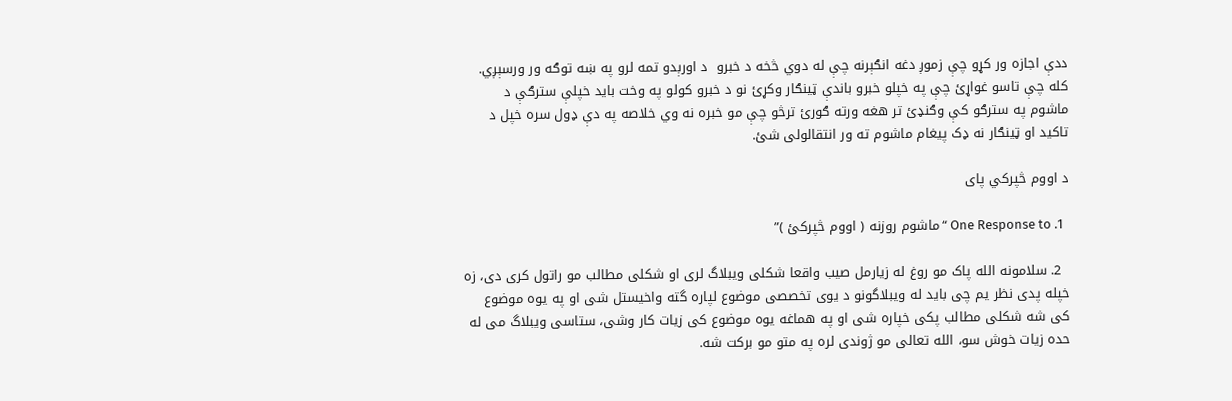ددې اجازه ور کړو چې زموږ دغه انګېرنه چې له دوي څخه د خبرو  د اورېدو تمه لرو په ښه توګه ور ورسېږي. کله چې تاسو غواړئ چې په خپلو خبرو باندې ټينګار وکړئ نو د خبرو کولو په وخت بايد خپلې سترګې د ماشوم په سترګو کې وګنډئ تر هغه ورته ګورئ ترڅو چې مو خبره نه وي خلاصه په دې ډول سره خپل د تاکيد او ټينګار نه ډک پيغام ماشوم ته ور انتقالولى شئ.

د اووم څپرکي پاى

  1. One Response to “ماشوم روزنه ( اووم څپرکئ )”

  2. سلامونه الله پاک مو روغ له زیارمل صیب واقعا شکلی ویبلاگ لری او شکلی مطالب مو راتول کری دی، زه خپله پدی نظر یم چی باید له ویبلاگونو د یوی تخصصی موضوع لپاره گته واخیستل شی او په یوه موضوع کی شه شکلی مطالب پکی خپاره شی او په هماغه یوه موضوع کی زیات کار وشی، ستاسی ویبلاگ می له حده زیات خوش سو، الله تعالی مو ژوندی لره په متو مو برکت شه.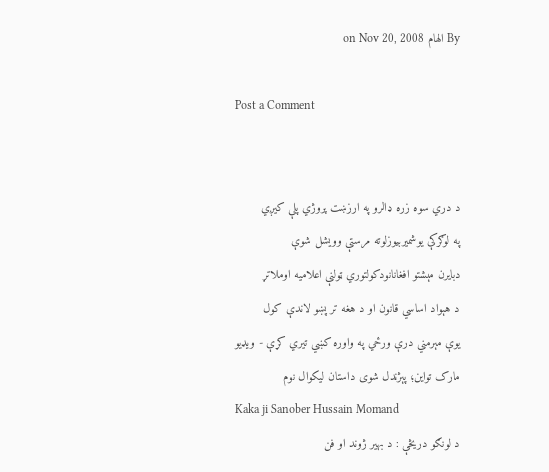By الهام on Nov 20, 2008

Post a Comment


د دري سوه زره ډالرو په ارزښت پروژي پلې كيږي
په لوګركې يوشميربيوزلوته مرستې وويشل شوې
دبایرن مېشتو افغانانودکولتوري ټولنې اعلاميه اوملاتړ
د هېواد اساسي قانون او د هغه تر پښو لاندې کول
يوې مېرمني درې ورځي په واوره کښي تيري کړې - ويډيو
مارک تواین؛ پېژندل شوی داستان لیکوال نوم
Kaka ji Sanober Hussain Momand
د لونګو دريڅې : د بهير ژوند او فن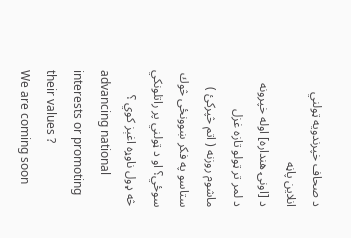د صحاف خپرندويه ټولني انلاين پاڼه
د [اونۍ هنداره] اوله خپرونه
د لمر تر ټولو تازه غزل
ماشوم روزنه ( اتم څپرکئ )
ستاسو په فكر ښوونځى څوك سوځي؟ او د ټولني پر راتلونكي څه ډول ناوړه اغېز كوي ؟
advancing national interests or promoting their values ?
We are coming soon